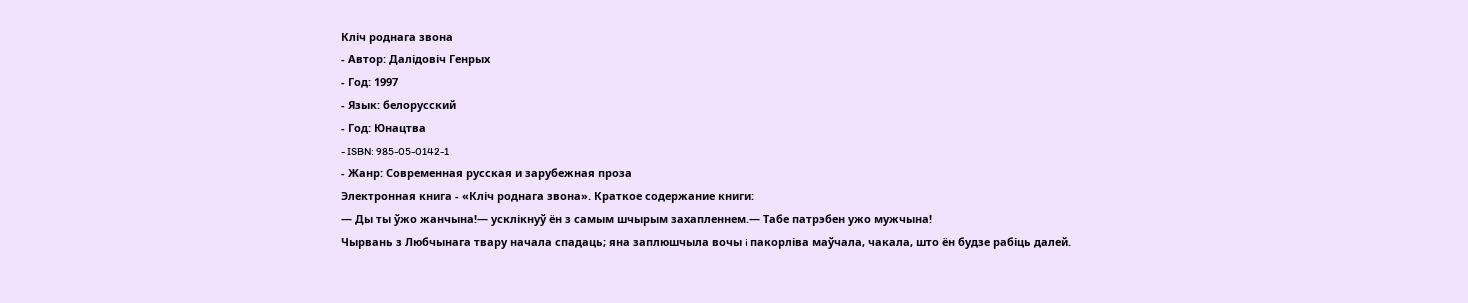Кліч роднага звона
- Автор: Далідовіч Генрых
- Год: 1997
- Язык: белорусский
- Год: Юнацтва
- ISBN: 985-05-0142-1
- Жанр: Современная русская и зарубежная проза
Электронная книга - «Кліч роднага звона». Краткое содержание книги:
— Ды ты ўжо жанчына!— усклікнуў ён з самым шчырым захапленнем.— Табе патрэбен ужо мужчына!
Чырвань з Любчынага твару начала спадаць; яна заплюшчыла вочы i пакорліва маўчала, чакала, што ён будзе рабіць далей.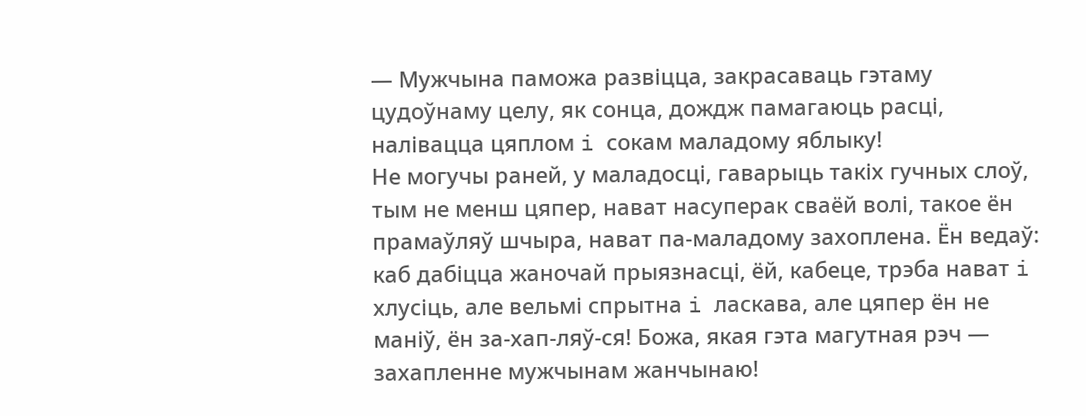— Мужчына паможа развіцца, закрасаваць гэтаму цудоўнаму целу, як сонца, дождж памагаюць расці, налівацца цяплом i сокам маладому яблыку!
Не могучы раней, у маладосці, гаварыць такіх гучных слоў, тым не менш цяпер, нават насуперак сваёй волі, такое ён прамаўляў шчыра, нават па-маладому захоплена. Ён ведаў: каб дабіцца жаночай прыязнасці, ёй, кабеце, трэба нават i хлусіць, але вельмі спрытна i ласкава, але цяпер ён не маніў, ён за-хап-ляў-ся! Божа, якая гэта магутная рэч — захапленне мужчынам жанчынаю!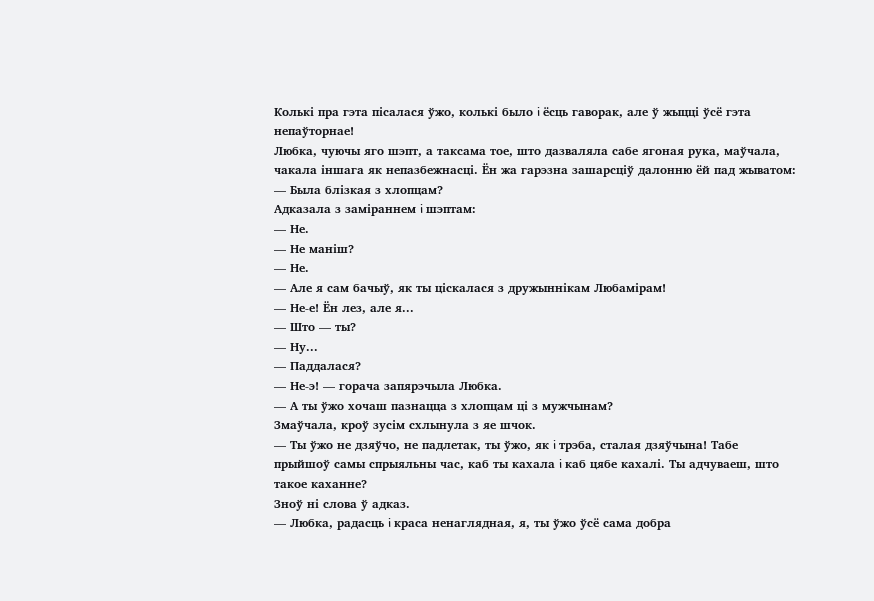Колькі пра гэта пісалася ўжо, колькі было i ёсць гаворак, але ў жыцці ўсё гэта непаўторнае!
Любка, чуючы яго шэпт, а таксама тое, што дазваляла сабе ягоная рука, маўчала, чакала іншага як непазбежнасці. Ён жа гарэзна зашарсціў далонню ёй пад жыватом:
— Была блізкая з хлопцам?
Адказала з заміраннем i шэптам:
— Не.
— Не маніш?
— Не.
— Але я сам бачыў, як ты ціскалася з дружыннікам Любамірам!
— Не-е! Ён лез, але я...
— Што — ты?
— Ну...
— Паддалася?
— Не-э! — горача запярэчыла Любка.
— А ты ўжо хочаш пазнацца з хлопцам ці з мужчынам?
Змаўчала, кроў зусім схлынула з яе шчок.
— Ты ўжо не дзяўчо, не падлетак, ты ўжо, як i трэба, сталая дзяўчына! Табе прыйшоў самы спрыяльны час, каб ты кахала i каб цябе кахалі. Ты адчуваеш, што такое каханне?
Зноў ні слова ў адказ.
— Любка, радасць i краса ненаглядная, я, ты ўжо ўсё сама добра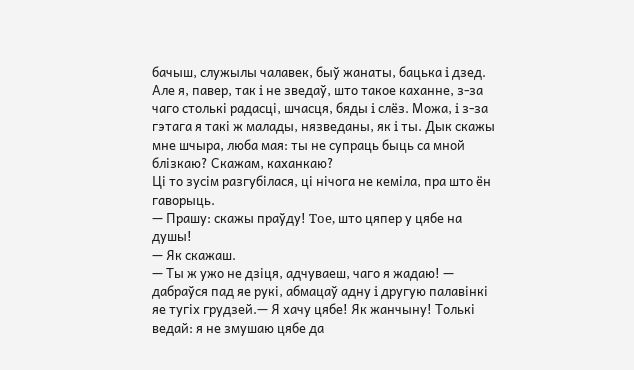бачыш, служылы чалавек, быў жанаты, бацька i дзед. Але я, павер, так i не зведаў, што такое каханне, з-за чаго столькі радасці, шчасця, бяды i слёз. Можа, i з-за гэтага я такі ж малады, нязведаны, як i ты. Дык скажы мне шчыра, люба мая: ты не супраць быць са мной блізкаю? Скажам, каханкаю?
Ці то зусім разгубілася, ці нічога не кеміла, пра што ён гаворыць.
— Прашу: скажы праўду! Toe, што цяпер у цябе на душы!
— Як скажаш.
— Ты ж ужо не дзіця, адчуваеш, чаго я жадаю! — дабраўся пад яе рукі, абмацаў адну i другую палавінкі яе тугіх грудзей.— Я хачу цябе! Як жанчыну! Толькі ведай: я не змушаю цябе да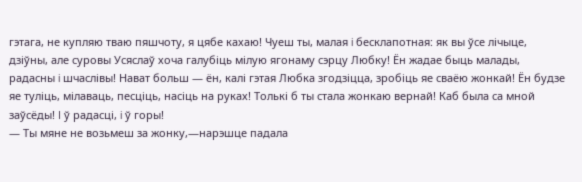гэтага, не купляю тваю пяшчоту, я цябе кахаю! Чуеш ты, малая i бесклапотная: як вы ўсе лічыце, дзіўны, але суровы Усяслаў хоча галубіць мілую ягонаму сэрцу Любку! Ён жадае быць малады, радасны i шчаслівы! Нават больш — ён, калі гэтая Любка згодзіцца, зробіць яе сваёю жонкай! Ён будзе яе туліць, мілаваць, песціць, насіць на руках! Толькі б ты стала жонкаю вернай! Каб была са мной заўсёды! I ў радасці, i ў горы!
— Ты мяне не возьмеш за жонку,—нарэшце падала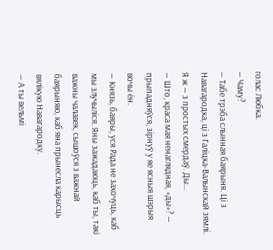голас Любка.
— Чаму?
— Табе трэба слынная баярыня. Ці з Навагародка, ці з Галіцка-Валынскай зямлі. Я ж — з простых смердаў. Ды...
— Што, краса мая ненаглядная, «ды»? — прыпадняўся, зірнуў у яе ясныя шэрыя вочы ён.
— Князь, баяры, уся Рада не захочуць, каб мы злучыліся. Яны зажадаюць, каб ты, такі важны чалавек, сышоўся з важнай баярыняю, каб яна прынесла карысць вялікую Навагародку.
— А ты вельмі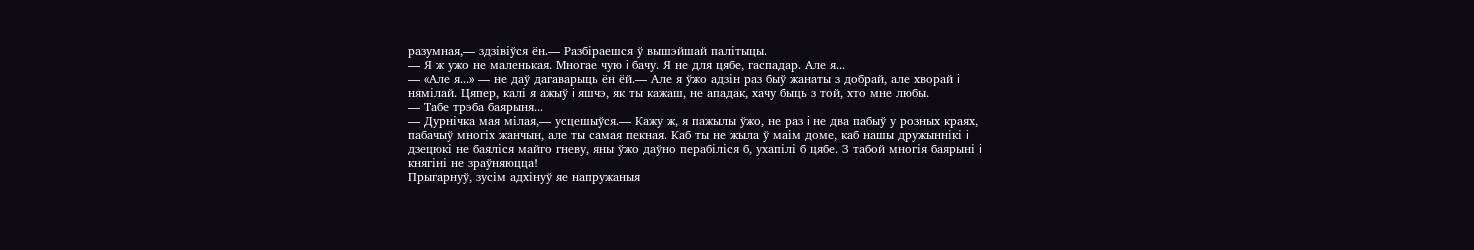разумная,— здзівіўся ён.— Разбіраешся ў вышэйшай палітыцы.
— Я ж ужо не маленькая. Многае чую i бачу. Я не для цябе, гаспадар. Але я...
— «Але я...» — не даў дагаварыць ён ёй.— Але я ўжо адзін раз быў жанаты з добрай, але хворай i нямілай. Цяпер, калі я ажыў i яшчэ, як ты кажаш, не ападак, хачу быць з той, хто мне любы.
— Табе трэба баярыня...
— Дурнічка мая мілая,— усцешыўся.— Кажу ж, я пажылы ўжо, не раз i не два пабыў у розных краях, пабачыў многіх жанчын, але ты самая пекная. Каб ты не жыла ў маім доме, каб нашы дружыннікі i дзецюкі не баяліся майго гневу, яны ўжо даўно перабіліся б, ухапілі б цябе. З табой многія баярыні i княгіні не зраўняюцца!
Прыгарнуў, зусім адхінуў яе напружаныя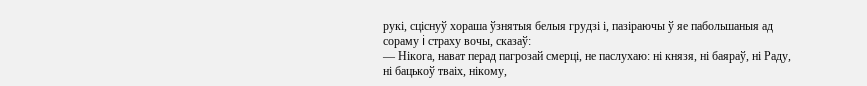рукі, сціснуў хораша ўзнятыя белыя грудзі і, пазіраючы ў яе пабольшаныя ад сораму i страху вочы, сказаў:
— Нікога, нават перад пагрозай смерці, не паслухаю: ні князя, ні баяраў, ні Раду, ні бацькоў тваіх, нікому,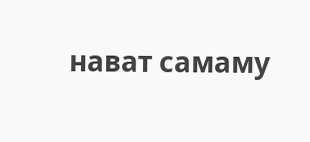нават самаму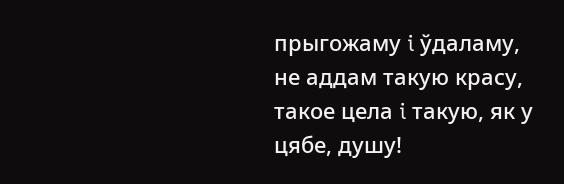прыгожаму i ўдаламу, не аддам такую красу, такое цела i такую, як у цябе, душу!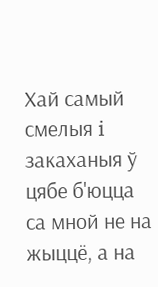Хай самый смелыя i закаханыя ў цябе б'юцца са мной не на жыццё, а на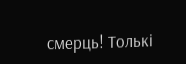смерць! Толькi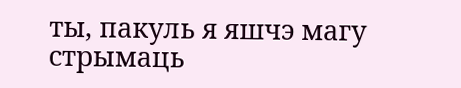ты, пакуль я яшчэ магу стрымаць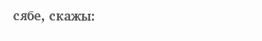сябе, скажы: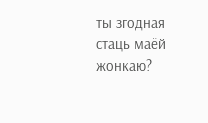ты згодная стаць маёй жонкаю?